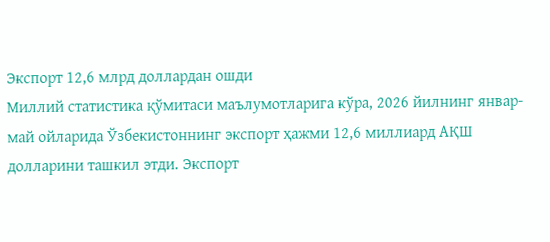Экспорт 12,6 млрд доллардан ошди
Миллий статистика қўмитаси маълумотларига кўра, 2026 йилнинг январ-май ойларида Ўзбекистоннинг экспорт ҳажми 12,6 миллиард АҚШ долларини ташкил этди. Экспорт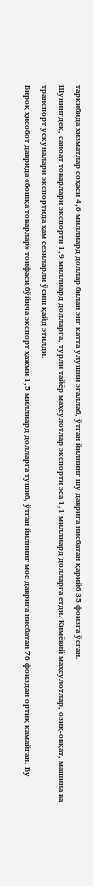таркибида хизматлар соҳаси 4,6 миллиард доллар билан энг катта улушни эгаллаб, ўтган йилнинг шу даврига нисбатан қарийб 35 фоизга ўсган.
Шунингдек, саноат товарлари экспорти 1,9 миллиард долларга, турли тайёр маҳсулотлар экспорти эса 1,1 миллиард долларга етди. Кимёвий маҳсулотлар, озиқ-овқат, машина ва транспорт ускуналари экспортида ҳам сезиларли ўсиш қайд этилди.
Бироқ ҳисобот даврида «бошқа товарлар» тоифаси бўйича экспорт ҳажми 1,5 миллиард долларга тушиб, ўтган йилнинг мос даврига нисбатан 76 фоиздан ортиқ камайган. Бу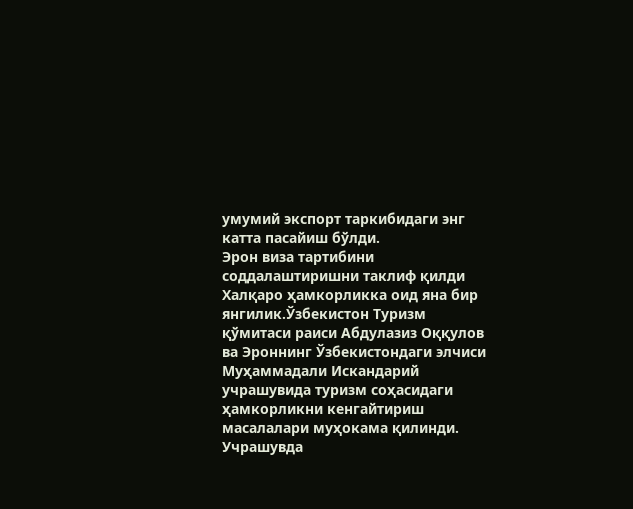умумий экспорт таркибидаги энг катта пасайиш бўлди.
Эрон виза тартибини соддалаштиришни таклиф қилди
Халқаро ҳамкорликка оид яна бир янгилик.Ўзбекистон Туризм қўмитаси раиси Абдулазиз Оққулов ва Эроннинг Ўзбекистондаги элчиси Муҳаммадали Искандарий учрашувида туризм соҳасидаги ҳамкорликни кенгайтириш масалалари муҳокама қилинди. Учрашувда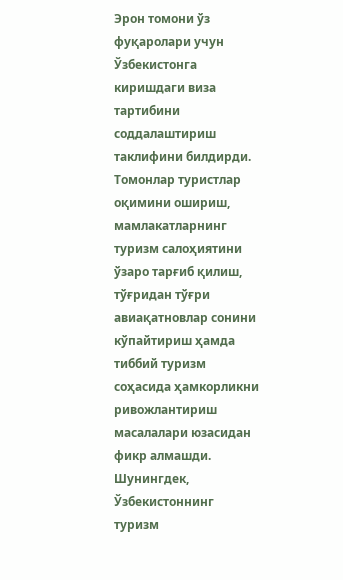Эрон томони ўз фуқаролари учун Ўзбекистонга киришдаги виза тартибини соддалаштириш таклифини билдирди.
Томонлар туристлар оқимини ошириш, мамлакатларнинг туризм салоҳиятини ўзаро тарғиб қилиш, тўғридан тўғри авиақатновлар сонини кўпайтириш ҳамда тиббий туризм соҳасида ҳамкорликни ривожлантириш масалалари юзасидан фикр алмашди.
Шунингдек, Ўзбекистоннинг туризм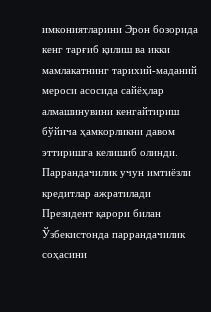имкониятларини Эрон бозорида кенг тарғиб қилиш ва икки мамлакатнинг тарихий-маданий мероси асосида сайёҳлар алмашинувини кенгайтириш бўйича ҳамкорликни давом эттиришга келишиб олинди.
Паррандачилик учун имтиёзли кредитлар ажратилади
Президент қарори билан Ўзбекистонда паррандачилик соҳасини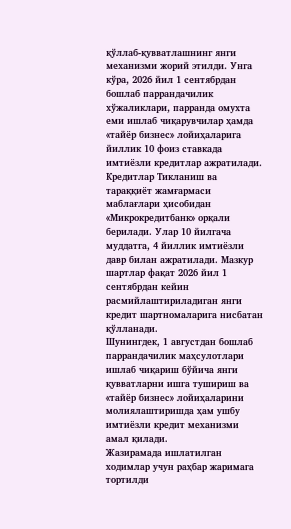қўллаб-қувватлашнинг янги механизми жорий этилди. Унга кўра, 2026 йил 1 сентябрдан бошлаб паррандачилик хўжаликлари, парранда омухта еми ишлаб чиқарувчилар ҳамда «тайёр бизнес» лойиҳаларига йиллик 10 фоиз ставкада имтиёзли кредитлар ажратилади.
Кредитлар Тикланиш ва тараққиёт жамғармаси маблағлари ҳисобидан «Микрокредитбанк» орқали берилади. Улар 10 йилгача муддатга, 4 йиллик имтиёзли давр билан ажратилади. Мазкур шартлар фақат 2026 йил 1 сентябрдан кейин расмийлаштириладиган янги кредит шартномаларига нисбатан қўлланади.
Шунингдек, 1 августдан бошлаб паррандачилик маҳсулотлари ишлаб чиқариш бўйича янги қувватларни ишга тушириш ва «тайёр бизнес» лойиҳаларини молиялаштиришда ҳам ушбу имтиёзли кредит механизми амал қилади.
Жазирамада ишлатилган ходимлар учун раҳбар жаримага тортилди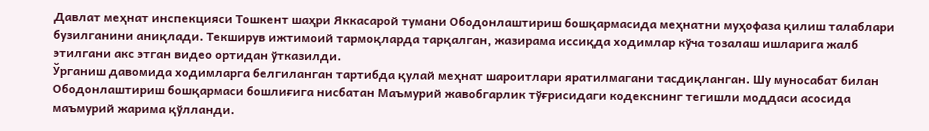Давлат меҳнат инспекцияси Тошкент шаҳри Яккасарой тумани Ободонлаштириш бошқармасида меҳнатни муҳофаза қилиш талаблари бузилганини аниқлади. Текширув ижтимоий тармоқларда тарқалган, жазирама иссиқда ходимлар кўча тозалаш ишларига жалб этилгани акс этган видео ортидан ўтказилди.
Ўрганиш давомида ходимларга белгиланган тартибда қулай меҳнат шароитлари яратилмагани тасдиқланган. Шу муносабат билан Ободонлаштириш бошқармаси бошлиғига нисбатан Маъмурий жавобгарлик тўғрисидаги кодекснинг тегишли моддаси асосида маъмурий жарима қўлланди.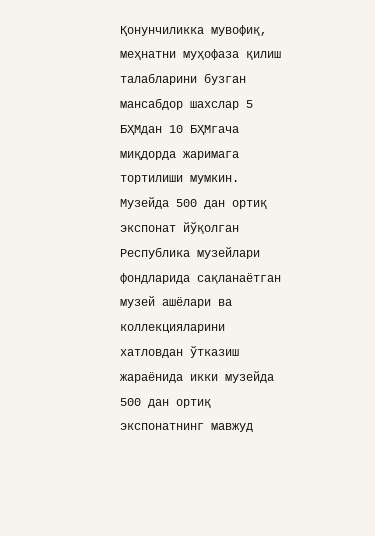Қонунчиликка мувофиқ, меҳнатни муҳофаза қилиш талабларини бузган мансабдор шахслар 5 БҲМдан 10 БҲМгача миқдорда жаримага тортилиши мумкин.
Музейда 500 дан ортиқ экспонат йўқолган
Республика музейлари фондларида сақланаётган музей ашёлари ва коллекцияларини хатловдан ўтказиш жараёнида икки музейда 500 дан ортиқ экспонатнинг мавжуд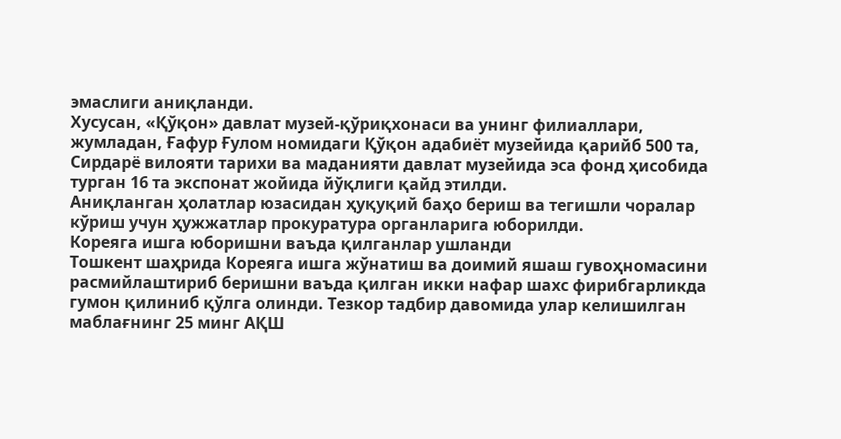эмаслиги аниқланди.
Хусусан, «Қўқон» давлат музей-қўриқхонаси ва унинг филиаллари, жумладан, Ғафур Ғулом номидаги Қўқон адабиёт музейида қарийб 500 та, Сирдарё вилояти тарихи ва маданияти давлат музейида эса фонд ҳисобида турган 16 та экспонат жойида йўқлиги қайд этилди.
Аниқланган ҳолатлар юзасидан ҳуқуқий баҳо бериш ва тегишли чоралар кўриш учун ҳужжатлар прокуратура органларига юборилди.
Кореяга ишга юборишни ваъда қилганлар ушланди
Тошкент шаҳрида Кореяга ишга жўнатиш ва доимий яшаш гувоҳномасини расмийлаштириб беришни ваъда қилган икки нафар шахс фирибгарликда гумон қилиниб қўлга олинди. Тезкор тадбир давомида улар келишилган маблағнинг 25 минг АҚШ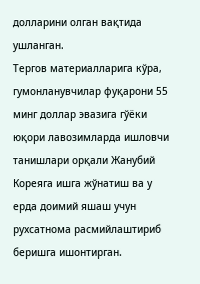долларини олган вақтида ушланган.
Тергов материалларига кўра, гумонланувчилар фуқарони 55 минг доллар эвазига гўёки юқори лавозимларда ишловчи танишлари орқали Жанубий Кореяга ишга жўнатиш ва у ерда доимий яшаш учун рухсатнома расмийлаштириб беришга ишонтирган.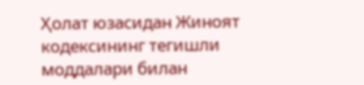Ҳолат юзасидан Жиноят кодексининг тегишли моддалари билан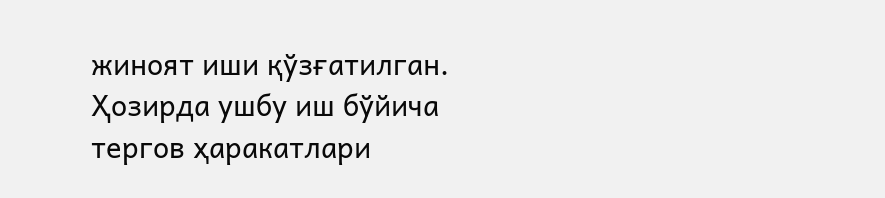жиноят иши қўзғатилган. Ҳозирда ушбу иш бўйича тергов ҳаракатлари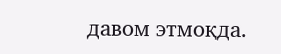давом этмоқда.